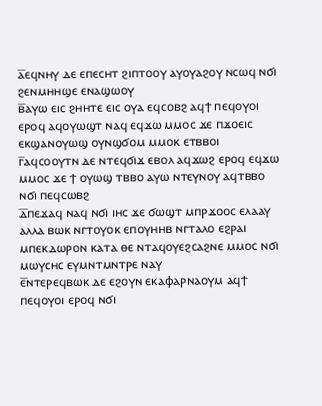ⲁ̅ⲉϥⲛⲏⲩ ⲇⲉ ⲉⲡⲉⲥⲏⲧ ϩⲓⲡⲧⲟⲟⲩ ⲁⲩⲟⲩⲁϩⲟⲩ ⲛⲥⲱϥ ⲛϭⲓ ϩⲉⲛⲙⲏⲏϣⲉ ⲉⲛⲁϣⲱⲟⲩ
ⲃ̅ⲁⲩⲱ ⲉⲓⲥ ϩⲏⲏⲧⲉ ⲉⲓⲥ ⲟⲩⲁ ⲉϥⲥⲟⲃϩ ⲁϥϯ ⲡⲉϥⲟⲩⲟⲓ ⲉⲣⲟϥ ⲁϥⲟⲩⲱϣⲧ ⲛⲁϥ ⲉϥϫⲱ ⲙⲙⲟⲥ ϫⲉ ⲡϫⲟⲉⲓⲥ ⲉⲕϣⲁⲛⲟⲩⲱϣ ⲟⲩⲛϣϭⲟⲙ ⲙⲙⲟⲕ ⲉⲧⲃⲃⲟⲓ
ⲅ̅ⲁϥⲥⲟⲟⲩⲧⲛ ⲇⲉ ⲛⲧⲉϥϭⲓϫ ⲉⲃⲟⲗ ⲁϥϫⲱϩ ⲉⲣⲟϥ ⲉϥϫⲱ ⲙⲙⲟⲥ ϫⲉ ϯ ⲟⲩⲱϣ ⲧⲃⲃⲟ ⲁⲩⲱ ⲛⲧⲉⲩⲛⲟⲩ ⲁϥⲧⲃⲃⲟ ⲛϭⲓ ⲡⲉϥⲥⲱⲃϩ
ⲇ̅ⲡⲉϫⲁϥ ⲛⲁϥ ⲛϭⲓ ⲓⲏⲥ ϫⲉ ϭⲱϣⲧ ⲙⲡⲣϫⲟⲟⲥ ⲉⲗⲁⲁⲩ ⲁⲗⲗⲁ ⲃⲱⲕ ⲛⲅⲧⲟⲩⲟⲕ ⲉⲡⲟⲩⲏⲏⲃ ⲛⲅⲧⲁⲗⲟ ⲉϩⲣⲁⲓ ⲙⲡⲉⲕⲇⲱⲣⲟⲛ ⲕⲁⲧⲁ ⲑⲉ ⲛⲧⲁϥⲟⲩⲉϩⲥⲁϩⲛⲉ ⲙⲙⲟⲥ ⲛϭⲓ ⲙⲱⲩⲥⲏⲥ ⲉⲩⲙⲛⲧⲙⲛⲧⲣⲉ ⲛⲁⲩ
ⲉ̅ⲛⲧⲉⲣⲉϥⲃⲱⲕ ⲇⲉ ⲉϩⲟⲩⲛ ⲉⲕⲁⲫⲁⲣⲛⲁⲟⲩⲙ ⲁϥϯ ⲡⲉϥⲟⲩⲟⲓ ⲉⲣⲟϥ ⲛϭⲓ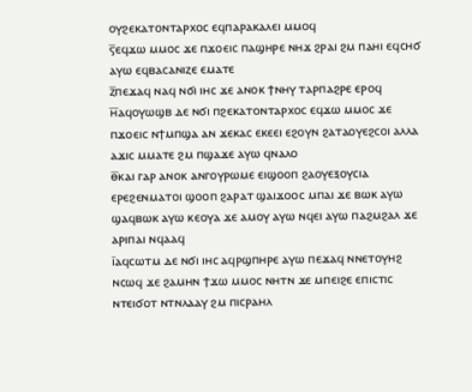ⲟⲩϩⲉⲕⲁⲧⲟⲛⲧⲁⲣⲭⲟⲥ ⲉϥⲡⲁⲣⲁⲕⲁⲗⲉⲓ ⲙⲙⲟϥ
ⲋ̅ⲉϥϫⲱ ⲙⲙⲟⲥ ϫⲉ ⲡϫⲟⲉⲓⲥ ⲡⲁϣⲏⲣⲉ ⲛⲏϫ ϩⲣⲁⲓ ϩⲙ ⲡⲁⲏⲓ ⲉϥⲥⲏϭ ⲁⲩⲱ ⲉϥⲃⲁⲥⲁⲛⲓⲍⲉ ⲉⲙⲁⲧⲉ
ⲍ̅ⲡⲉϫⲁϥ ⲛⲁϥ ⲛϭⲓ ⲓⲏⲥ ϫⲉ ⲁⲛⲟⲕ ϯⲛⲏⲩ ⲧⲁⲣⲡⲁϩⲣⲉ ⲉⲣⲟϥ
ⲏ̅ⲁϥⲟⲩⲱϣⲃ ⲇⲉ ⲛϭⲓ ⲡϩⲉⲕⲁⲧⲟⲛⲧⲁⲣⲭⲟⲥ ⲉϥϫⲱ ⲙⲙⲟⲥ ϫⲉ ⲡϫⲟⲉⲓⲥ ⲛϯⲙⲡϣⲁ ⲁⲛ ϫⲉⲕⲁⲥ ⲉⲕⲉⲉⲓ ⲉϩⲟⲩⲛ ϩⲁⲧⲁⲟⲩⲉϩⲥⲟⲓ ⲁⲗⲗⲁ ⲁϫⲓⲥ ⲙⲙⲁⲧⲉ ϩⲙ ⲡϣⲁϫⲉ ⲁⲩⲱ ϥⲛⲁⲗⲟ
ⲑ̅ⲕⲁⲓ ⲅⲁⲣ ⲁⲛⲟⲕ ⲁⲛⲅⲟⲩⲣⲱⲙⲉ ⲉⲓϣⲟⲟⲡ ϩⲁⲟⲩⲉⲝⲟⲩⲥⲓⲁ ⲉⲣⲉϩⲉⲛⲙⲁⲧⲟⲓ ϣⲟⲟⲡ ϩⲁⲣⲁⲧ ϣⲁⲓϫⲟⲟⲥ ⲙⲡⲁⲓ ϫⲉ ⲃⲱⲕ ⲁⲩⲱ ϣⲁϥⲃⲱⲕ ⲁⲩⲱ ⲕⲉⲟⲩⲁ ϫⲉ ⲁⲙⲟⲩ ⲁⲩⲱ ⲛϥⲉⲓ ⲁⲩⲱ ⲡⲁϩⲙϩⲁⲗ ϫⲉ ⲁⲣⲓⲡⲁⲓ ⲛϥⲁⲁϥ
ⲓ̅ⲁϥⲥⲱⲧⲙ ⲇⲉ ⲛϭⲓ ⲓⲏⲥ ⲁϥⲣϣⲡⲏⲣⲉ ⲁⲩⲱ ⲡⲉϫⲁϥ ⲛⲛⲉⲧⲟⲩⲏϩ ⲛⲥⲱϥ ϫⲉ ϩⲁⲙⲏⲛ ϯϫⲱ ⲙⲙⲟⲥ ⲛⲏⲧⲛ ϫⲉ ⲙⲡⲉⲓϩⲉ ⲉⲡⲓⲥⲧⲓⲥ ⲛⲧⲉⲓϭⲟⲧ ⲛⲧⲛⲗⲁⲁⲩ ϩⲙ ⲡⲓⲥⲣⲁⲏⲗ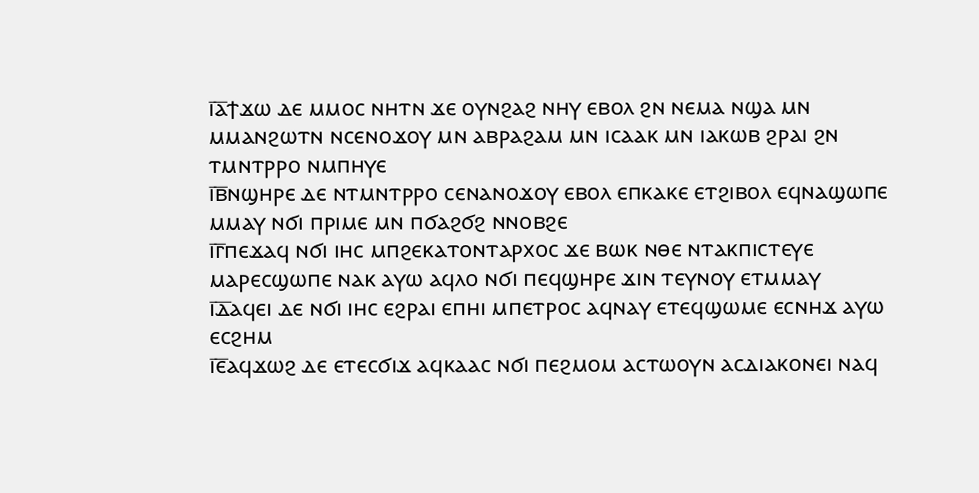ⲓ̅ⲁ̅ϯϫⲱ ⲇⲉ ⲙⲙⲟⲥ ⲛⲏⲧⲛ ϫⲉ ⲟⲩⲛϩⲁϩ ⲛⲏⲩ ⲉⲃⲟⲗ ϩⲛ ⲛⲉⲙⲁ ⲛϣⲁ ⲙⲛ ⲙⲙⲁⲛϩⲱⲧⲛ ⲛⲥⲉⲛⲟϫⲟⲩ ⲙⲛ ⲁⲃⲣⲁϩⲁⲙ ⲙⲛ ⲓⲥⲁⲁⲕ ⲙⲛ ⲓⲁⲕⲱⲃ ϩⲣⲁⲓ ϩⲛ ⲧⲙⲛⲧⲣⲣⲟ ⲛⲙⲡⲏⲩⲉ
ⲓ̅ⲃ̅ⲛϣⲏⲣⲉ ⲇⲉ ⲛⲧⲙⲛⲧⲣⲣⲟ ⲥⲉⲛⲁⲛⲟϫⲟⲩ ⲉⲃⲟⲗ ⲉⲡⲕⲁⲕⲉ ⲉⲧϩⲓⲃⲟⲗ ⲉϥⲛⲁϣⲱⲡⲉ ⲙⲙⲁⲩ ⲛϭⲓ ⲡⲣⲓⲙⲉ ⲙⲛ ⲡϭⲁϩϭϩ ⲛⲛⲟⲃϩⲉ
ⲓ̅ⲅ̅ⲡⲉϫⲁϥ ⲛϭⲓ ⲓⲏⲥ ⲙⲡϩⲉⲕⲁⲧⲟⲛⲧⲁⲣⲭⲟⲥ ϫⲉ ⲃⲱⲕ ⲛⲑⲉ ⲛⲧⲁⲕⲡⲓⲥⲧⲉⲩⲉ ⲙⲁⲣⲉⲥϣⲱⲡⲉ ⲛⲁⲕ ⲁⲩⲱ ⲁϥⲗⲟ ⲛϭⲓ ⲡⲉϥϣⲏⲣⲉ ϫⲓⲛ ⲧⲉⲩⲛⲟⲩ ⲉⲧⲙⲙⲁⲩ
ⲓ̅ⲇ̅ⲁϥⲉⲓ ⲇⲉ ⲛϭⲓ ⲓⲏⲥ ⲉϩⲣⲁⲓ ⲉⲡⲏⲓ ⲙⲡⲉⲧⲣⲟⲥ ⲁϥⲛⲁⲩ ⲉⲧⲉϥϣⲱⲙⲉ ⲉⲥⲛⲏϫ ⲁⲩⲱ ⲉⲥϩⲏⲙ
ⲓ̅ⲉ̅ⲁϥϫⲱϩ ⲇⲉ ⲉⲧⲉⲥϭⲓϫ ⲁϥⲕⲁⲁⲥ ⲛϭⲓ ⲡⲉϩⲙⲟⲙ ⲁⲥⲧⲱⲟⲩⲛ ⲁⲥⲇⲓⲁⲕⲟⲛⲉⲓ ⲛⲁϥ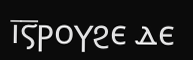ⲓ̅ⲋ̅ⲣⲟⲩϩⲉ ⲇⲉ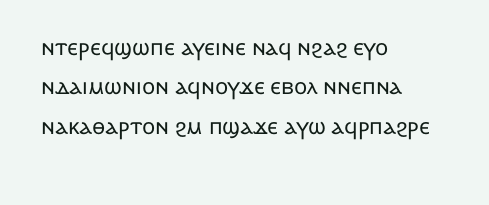ⲛⲧⲉⲣⲉϥϣⲱⲡⲉ ⲁⲩⲉⲓⲛⲉ ⲛⲁϥ ⲛϩⲁϩ ⲉⲩⲟ ⲛⲇⲁⲓⲙⲱⲛⲓⲟⲛ ⲁϥⲛⲟⲩϫⲉ ⲉⲃⲟⲗ ⲛⲛⲉⲡⲛⲁ ⲛⲁⲕⲁⲑⲁⲣⲧⲟⲛ ϩⲙ ⲡϣⲁϫⲉ ⲁⲩⲱ ⲁϥⲣⲡⲁϩⲣⲉ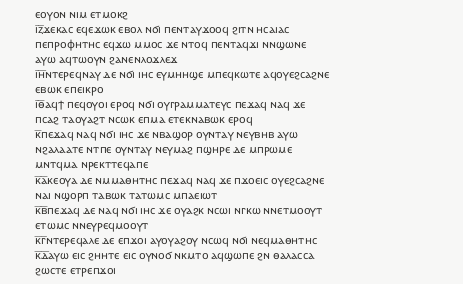ⲉⲟⲩⲟⲛ ⲛⲓⲙ ⲉⲧⲙⲟⲕϩ
ⲓ̅ⲍ̅ϫⲉⲕⲁⲥ ⲉϥⲉϫⲱⲕ ⲉⲃⲟⲗ ⲛϭⲓ ⲡⲉⲛⲧⲁⲩϫⲟⲟϥ ϩⲓⲧⲛ ⲏⲥⲁⲓⲁⲥ ⲡⲉⲡⲣⲟⲫⲏⲧⲏⲥ ⲉϥϫⲱ ⲙⲙⲟⲥ ϫⲉ ⲛⲧⲟϥ ⲡⲉⲛⲧⲁϥϫⲓ ⲛⲛϣⲱⲛⲉ ⲁⲩⲱ ⲁϥⲧⲱⲟⲩⲛ ϩⲁⲛⲉⲛⲗⲟϫⲗⲉϫ
ⲓ̅ⲏ̅ⲛⲧⲉⲣⲉϥⲛⲁⲩ ⲇⲉ ⲛϭⲓ ⲓⲏⲥ ⲉⲩⲙⲏⲏϣⲉ ⲙⲡⲉϥⲕⲱⲧⲉ ⲁϥⲟⲩⲉϩⲥⲁϩⲛⲉ ⲉⲃⲱⲕ ⲉⲡⲉⲓⲕⲣⲟ
ⲓ̅ⲑ̅ⲁϥϯ ⲡⲉϥⲟⲩⲟⲓ ⲉⲣⲟϥ ⲛϭⲓ ⲟⲩⲅⲣⲁⲙⲙⲁⲧⲉⲩⲥ ⲡⲉϫⲁϥ ⲛⲁϥ ϫⲉ ⲡⲥⲁϩ ⲧⲁⲟⲩⲁϩⲧ ⲛⲥⲱⲕ ⲉⲡⲙⲁ ⲉⲧⲉⲕⲛⲁⲃⲱⲕ ⲉⲣⲟϥ
ⲕ̅ⲡⲉϫⲁϥ ⲛⲁϥ ⲛϭⲓ ⲓⲏⲥ ϫⲉ ⲛⲃⲁϣⲟⲣ ⲟⲩⲛⲧⲁⲩ ⲛⲉⲩⲃⲏⲃ ⲁⲩⲱ ⲛϩⲁⲗⲁⲁⲧⲉ ⲛⲧⲡⲉ ⲟⲩⲛⲧⲁⲩ ⲛⲉⲩⲙⲁϩ ⲡϣⲏⲣⲉ ⲇⲉ ⲙⲡⲣⲱⲙⲉ ⲙⲛⲧϥⲙⲁ ⲛⲣⲉⲕⲧⲧⲉϥⲁⲡⲉ
ⲕ̅ⲁ̅ⲕⲉⲟⲩⲁ ⲇⲉ ⲛⲙⲙⲁⲑⲏⲧⲏⲥ ⲡⲉϫⲁϥ ⲛⲁϥ ϫⲉ ⲡϫⲟⲉⲓⲥ ⲟⲩⲉϩⲥⲁϩⲛⲉ ⲛⲁⲓ ⲛϣⲟⲣⲡ ⲧⲁⲃⲱⲕ ⲧⲁⲧⲱⲙⲥ ⲙⲡⲁⲉⲓⲱⲧ
ⲕ̅ⲃ̅ⲡⲉϫⲁϥ ⲇⲉ ⲛⲁϥ ⲛϭⲓ ⲓⲏⲥ ϫⲉ ⲟⲩⲁϩⲕ ⲛⲥⲱⲓ ⲛⲅⲕⲱ ⲛⲛⲉⲧⲙⲟⲟⲩⲧ ⲉⲧⲱⲙⲥ ⲛⲛⲉⲩⲣⲉϥⲙⲟⲟⲩⲧ
ⲕ̅ⲅ̅ⲛⲧⲉⲣⲉϥⲁⲗⲉ ⲇⲉ ⲉⲡϫⲟⲓ ⲁⲩⲟⲩⲁϩⲟⲩ ⲛⲥⲱϥ ⲛϭⲓ ⲛⲉϥⲙⲁⲑⲏⲧⲏⲥ
ⲕ̅ⲇ̅ⲁⲩⲱ ⲉⲓⲥ ϩⲏⲏⲧⲉ ⲉⲓⲥ ⲟⲩⲛⲟϭ ⲛⲕⲙⲧⲟ ⲁϥϣⲱⲡⲉ ϩⲛ ⲑⲁⲗⲁⲥⲥⲁ ϩⲱⲥⲧⲉ ⲉⲧⲣⲉⲡϫⲟⲓ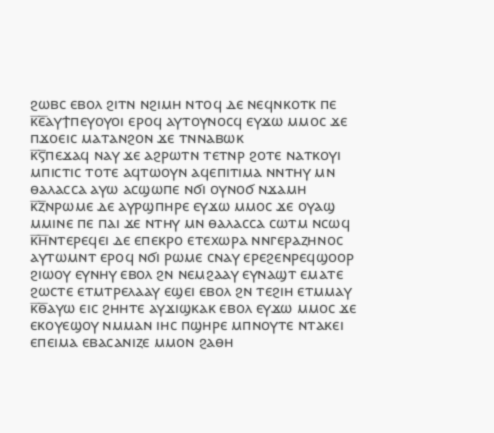ϩⲱⲃⲥ ⲉⲃⲟⲗ ϩⲓⲧⲛ ⲛϩⲓⲙⲏ ⲛⲧⲟϥ ⲇⲉ ⲛⲉϥⲛⲕⲟⲧⲕ ⲡⲉ
ⲕ̅ⲉ̅ⲁⲩϯⲡⲉⲩⲟⲩⲟⲓ ⲉⲣⲟϥ ⲁⲩⲧⲟⲩⲛⲟⲥϥ ⲉⲩϫⲱ ⲙⲙⲟⲥ ϫⲉ ⲡϫⲟⲉⲓⲥ ⲙⲁⲧⲁⲛϩⲟⲛ ϫⲉ ⲧⲛⲛⲁⲃⲱⲕ
ⲕ̅ⲋ̅ⲡⲉϫⲁϥ ⲛⲁⲩ ϫⲉ ⲁϩⲣⲱⲧⲛ ⲧⲉⲧⲛⲣ ϩⲟⲧⲉ ⲛⲁⲧⲕⲟⲩⲓ ⲙⲡⲓⲥⲧⲓⲥ ⲧⲟⲧⲉ ⲁϥⲧⲱⲟⲩⲛ ⲁϥⲉⲡⲓⲧⲓⲙⲁ ⲛⲛⲧⲏⲩ ⲙⲛ ⲑⲁⲗⲁⲥⲥⲁ ⲁⲩⲱ ⲁⲥϣⲱⲡⲉ ⲛϭⲓ ⲟⲩⲛⲟϭ ⲛϫⲁⲙⲏ
ⲕ̅ⲍ̅ⲛⲣⲱⲙⲉ ⲇⲉ ⲁⲩⲣϣⲡⲏⲣⲉ ⲉⲩϫⲱ ⲙⲙⲟⲥ ϫⲉ ⲟⲩⲁϣ ⲙⲙⲓⲛⲉ ⲡⲉ ⲡⲁⲓ ϫⲉ ⲛⲧⲏⲩ ⲙⲛ ⲑⲁⲗⲁⲥⲥⲁ ⲥⲱⲧⲙ ⲛⲥⲱϥ
ⲕ̅ⲏ̅ⲛⲧⲉⲣⲉϥⲉⲓ ⲇⲉ ⲉⲡⲉⲕⲣⲟ ⲉⲧⲉⲭⲱⲣⲁ ⲛⲛⲅⲉⲣⲁⲍⲏⲛⲟⲥ ⲁⲩⲧⲱⲙⲛⲧ ⲉⲣⲟϥ ⲛϭⲓ ⲣⲱⲙⲉ ⲥⲛⲁⲩ ⲉⲣⲉϩⲉⲛⲣⲉϥϣⲟⲟⲣ ϩⲓⲱⲟⲩ ⲉⲩⲛⲏⲩ ⲉⲃⲟⲗ ϩⲛ ⲛⲉⲙϩⲁⲁⲩ ⲉⲩⲛⲁϣⲧ ⲉⲙⲁⲧⲉ ϩⲱⲥⲧⲉ ⲉⲧⲙⲧⲣⲉⲗⲁⲁⲩ ⲉϣⲉⲓ ⲉⲃⲟⲗ ϩⲛ ⲧⲉϩⲓⲏ ⲉⲧⲙⲙⲁⲩ
ⲕ̅ⲑ̅ⲁⲩⲱ ⲉⲓⲥ ϩⲏⲏⲧⲉ ⲁⲩϫⲓϣⲕⲁⲕ ⲉⲃⲟⲗ ⲉⲩϫⲱ ⲙⲙⲟⲥ ϫⲉ ⲉⲕⲟⲩⲉϣⲟⲩ ⲛⲙⲙⲁⲛ ⲓⲏⲥ ⲡϣⲏⲣⲉ ⲙⲡⲛⲟⲩⲧⲉ ⲛⲧⲁⲕⲉⲓ ⲉⲡⲉⲓⲙⲁ ⲉⲃⲁⲥⲁⲛⲓⲍⲉ ⲙⲙⲟⲛ ϩⲁⲑⲏ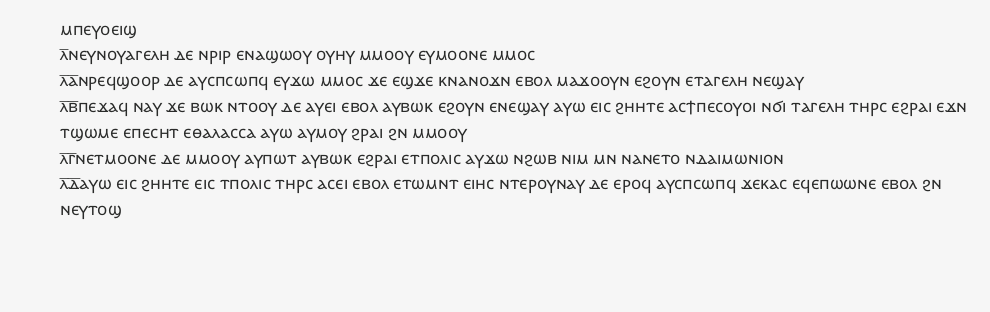ⲙⲡⲉⲩⲟⲉⲓϣ
ⲗ̅ⲛⲉⲩⲛⲟⲩⲁⲅⲉⲗⲏ ⲇⲉ ⲛⲣⲓⲣ ⲉⲛⲁϣⲱⲟⲩ ⲟⲩⲏⲩ ⲙⲙⲟⲟⲩ ⲉⲩⲙⲟⲟⲛⲉ ⲙⲙⲟⲥ
ⲗ̅ⲁ̅ⲛⲣⲉϥϣⲟⲟⲣ ⲇⲉ ⲁⲩⲥⲡⲥⲱⲡϥ ⲉⲩϫⲱ ⲙⲙⲟⲥ ϫⲉ ⲉϣϫⲉ ⲕⲛⲁⲛⲟϫⲛ ⲉⲃⲟⲗ ⲙⲁϫⲟⲟⲩⲛ ⲉϩⲟⲩⲛ ⲉⲧⲁⲅⲉⲗⲏ ⲛⲉϣⲁⲩ
ⲗ̅ⲃ̅ⲡⲉϫⲁϥ ⲛⲁⲩ ϫⲉ ⲃⲱⲕ ⲛⲧⲟⲟⲩ ⲇⲉ ⲁⲩⲉⲓ ⲉⲃⲟⲗ ⲁⲩⲃⲱⲕ ⲉϩⲟⲩⲛ ⲉⲛⲉϣⲁⲩ ⲁⲩⲱ ⲉⲓⲥ ϩⲏⲏⲧⲉ ⲁⲥϯⲡⲉⲥⲟⲩⲟⲓ ⲛϭⲓ ⲧⲁⲅⲉⲗⲏ ⲧⲏⲣⲥ ⲉϩⲣⲁⲓ ⲉϫⲛ ⲧϣⲱⲙⲉ ⲉⲡⲉⲥⲏⲧ ⲉⲑⲁⲗⲁⲥⲥⲁ ⲁⲩⲱ ⲁⲩⲙⲟⲩ ϩⲣⲁⲓ ϩⲛ ⲙⲙⲟⲟⲩ
ⲗ̅ⲅ̅ⲛⲉⲧⲙⲟⲟⲛⲉ ⲇⲉ ⲙⲙⲟⲟⲩ ⲁⲩⲡⲱⲧ ⲁⲩⲃⲱⲕ ⲉϩⲣⲁⲓ ⲉⲧⲡⲟⲗⲓⲥ ⲁⲩϫⲱ ⲛϩⲱⲃ ⲛⲓⲙ ⲙⲛ ⲛⲁⲛⲉⲧⲟ ⲛⲇⲁⲓⲙⲱⲛⲓⲟⲛ
ⲗ̅ⲇ̅ⲁⲩⲱ ⲉⲓⲥ ϩⲏⲏⲧⲉ ⲉⲓⲥ ⲧⲡⲟⲗⲓⲥ ⲧⲏⲣⲥ ⲁⲥⲉⲓ ⲉⲃⲟⲗ ⲉⲧⲱⲙⲛⲧ ⲉⲓⲏⲥ ⲛⲧⲉⲣⲟⲩⲛⲁⲩ ⲇⲉ ⲉⲣⲟϥ ⲁⲩⲥⲡⲥⲱⲡϥ ϫⲉⲕⲁⲥ ⲉϥⲉⲡⲱⲱⲛⲉ ⲉⲃⲟⲗ ϩⲛ ⲛⲉⲩⲧⲟϣ